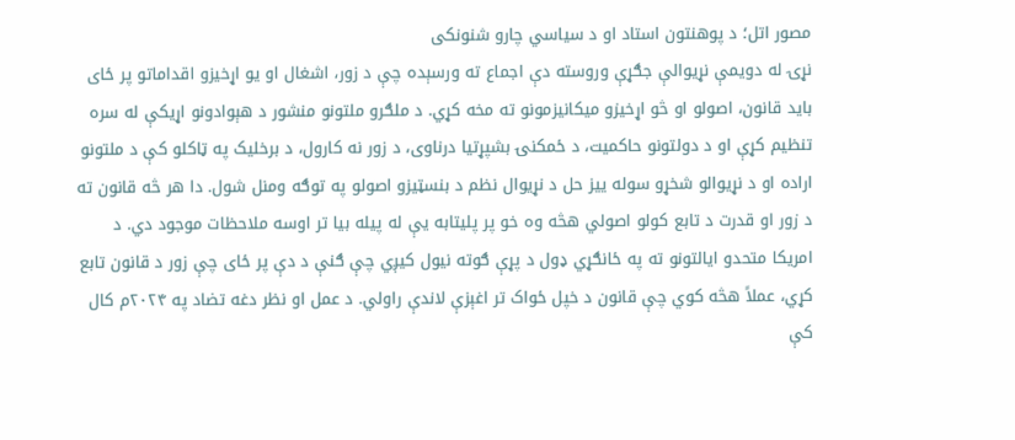مصور اتل؛ د پوهنتون استاد او د سیاسي چارو شنونکی
نړۍ له دويمې نړيوالې جګړې وروسته دې اجماع ته ورسېده چې د زور، اشغال او يو اړخيزو اقداماتو پر ځای باید قانون، اصولو او څو اړخيزو ميکانیزمونو ته مخه کړي. د ملګرو ملتونو منشور د هېوادونو اړيکې له سره تنظيم کړې او د دولتونو حاکميت، د ځمکنۍ بشپړتيا درناوی، د زور نه کارول، د برخليک په ټاکلو کې د ملتونو اراده او د نړيوالو شخړو سوله ييز حل د نړيوال نظم د بنسټیزو اصولو په توګه ومنل شول. دا هر څه قانون ته د زور او قدرت د تابع کولو اصولي هڅه وه خو پر پليتابه یې له پيله بيا تر اوسه ملاحظات موجود دي. د امريکا متحدو ايالتونو ته په ځانګړي ډول د پړې ګوته نيول کيږي چې ګنې د دې پر ځای چې زور د قانون تابع کړي، عملاً هڅه کوي چې قانون د خپل ځواک تر اغېزې لاندې راولي. د عمل او نظر دغه تضاد په ۲۰۲۴م کال کې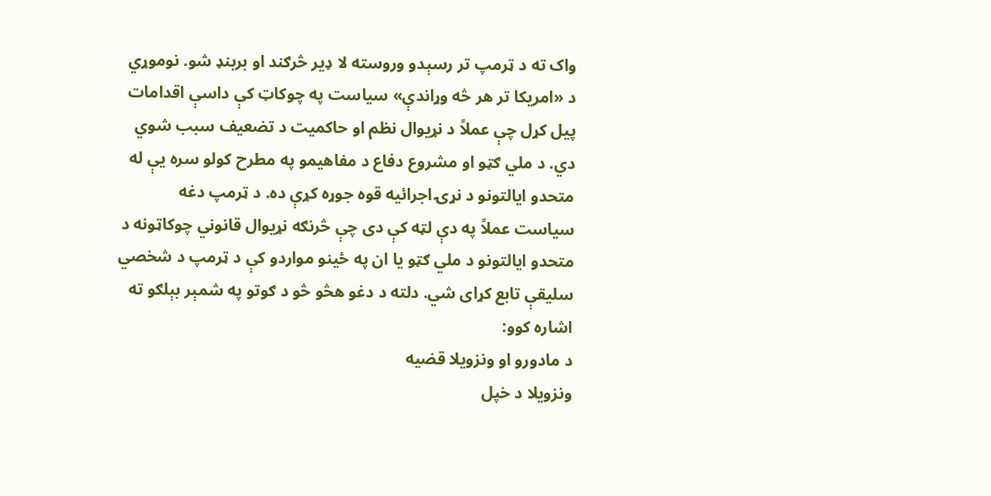واک ته د ټرمپ تر رسېدو وروسته لا ډير څرګند او بربنډ شو. نوموړي د «امريکا تر هر څه وړاندې» سياست په چوکاټ کې داسې اقدامات پيل کړل چې عملاً د نړيوال نظم او حاکميت د تضعيف سبب شوي دي. د ملي ګټو او مشروع دفاع د مفاهيمو په مطرح کولو سره یې له متحدو ايالتونو د نړۍ اجرائيه قوه جوړه کړې ده. د ټرمپ دغه سیاست عملاً په دې لټه کې دی چې څرنګه نړيوال قانوني چوکاټونه د متحدو ايالتونو د ملي ګټو يا ان په ځينو مواردو کې د ټرمپ د شخصي سليقې تابع کړای شي. دلته د دغو هڅو څو د ګوتو په شمېر بېلګو ته اشاره کوو:
د مادورو او ونزويلا قضيه
ونزويلا د خپل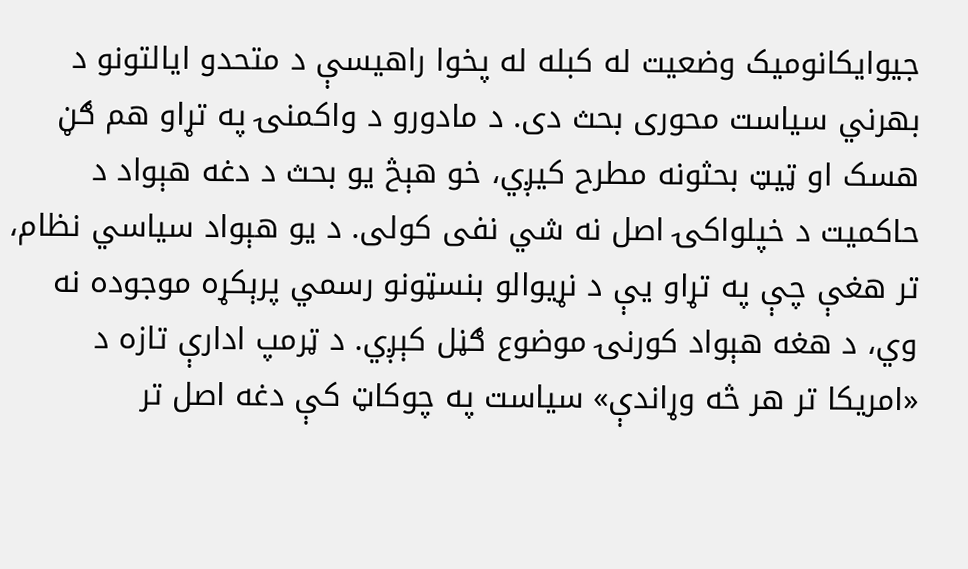جيوايکانوميک وضعيت له کبله له پخوا راهيسې د متحدو ايالتونو د بهرني سياست محوری بحث دی. د مادورو د واکمنۍ په تړاو هم ګڼ هسک او ټيټ بحثونه مطرح کيږي، خو هېڅ يو بحث د دغه هېواد د حاکميت د خپلواکۍ اصل نه شي نفی کولی. د يو هېواد سياسي نظام، تر هغې چې په تړاو یې د نړيوالو بنسټونو رسمي پرېکړه موجوده نه وي، د هغه هېواد کورنۍ موضوع ګڼل کېږي. د ټرمپ ادارې تازه د «امريکا تر هر څه وړاندې» سياست په چوکاټ کې دغه اصل تر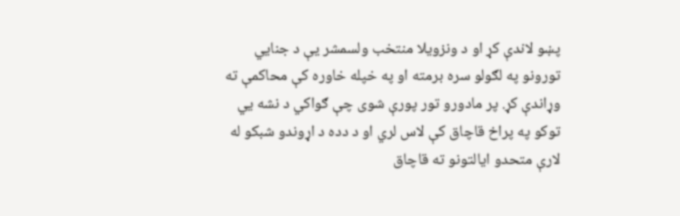پښو لاندې کړ او د ونزويلا منتخب ولسمشر یې د جنايي تورونو په لګولو سره برمته او په خپله خاوره کې محاکمې ته وړاندې کړ. پر مادورو تور پورې شوی چې ګواکي د نشه يي توکو په پراخ قاچاق کې لاس لري او د دده د اړوندو شبکو له لارې متحدو ايالتونو ته قاچاق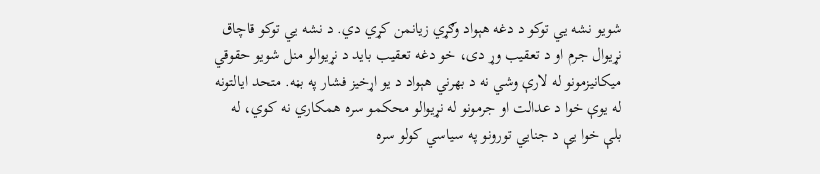شويو نشه يي توکو د دغه هېواد وګړي زيانمن کړي دي. د نشه يي توکو قاچاق نړيوال جرم او د تعقيب وړ دی، خو دغه تعقيب بايد د نړيوالو منل شويو حقوقي ميکانیزمونو له لارې وشي نه د بهرني هېواد د يو اړخيز فشار په بڼه. متحد ايالتونه له يوې خوا د عدالت او جرمونو له نړيوالو محکمو سره همکاري نه کوي، له بلې خوا یې د جنايي تورونو په سياسي کولو سره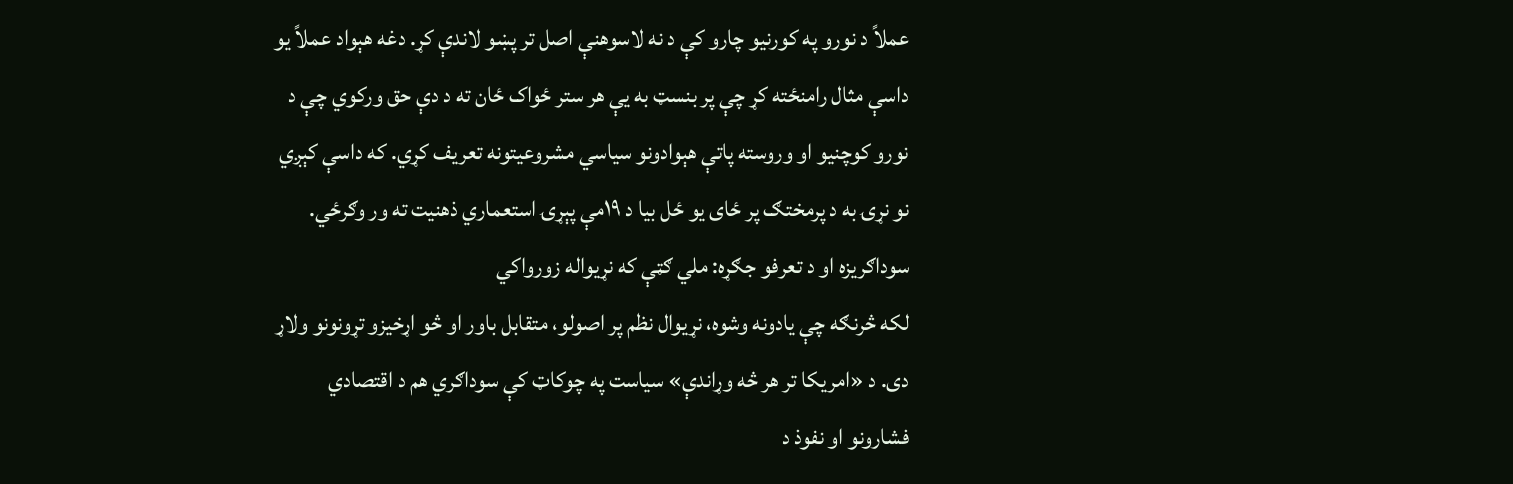عملاً د نورو په کورنيو چارو کې د نه لاسوهنې اصل تر پښو لاندې کړ. دغه هېواد عملاً يو داسې مثال رامنځته کړ چې پر بنسټ به یې هر ستر ځواک ځان ته د دې حق ورکوي چې د نورو کوچنيو او وروسته پاتې هېوادونو سياسي مشروعيتونه تعريف کړي. که داسې کېږي نو نړۍ به د پرمختګ پر ځای يو ځل بيا د ۱۹مې پېړۍ استعماري ذهنيت ته ور وګرځي.
سوداګريزه او د تعرفو جګړه: ملي ګټې که نړيواله زورواکي
لکه څرنګه چې يادونه وشوه، نړيوال نظم پر اصولو، متقابل باور او څو اړخيزو تړونونو ولاړ دی. د «امريکا تر هر څه وړاندې» سياست په چوکاټ کې سوداګري هم د اقتصادي فشارونو او نفوذ د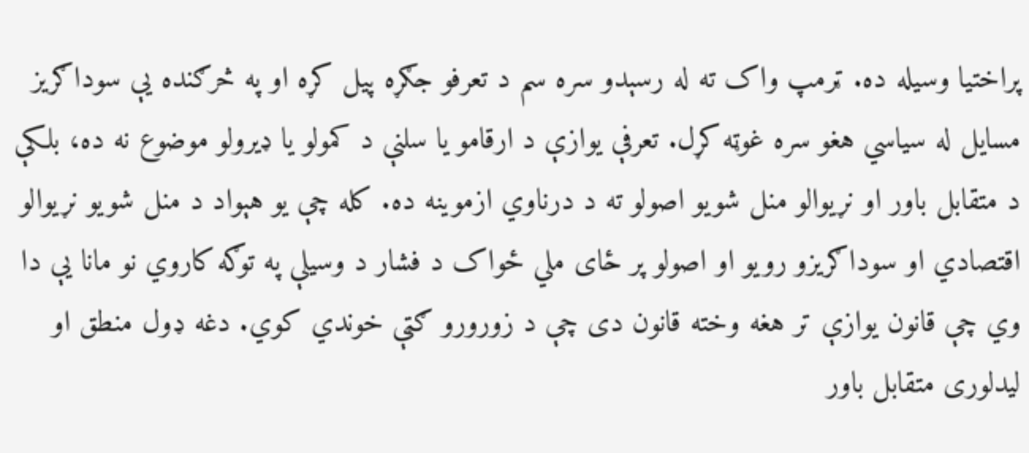پراختيا وسيله ده. ټرمپ واک ته له رسېدو سره سم د تعرفو جګړه پيل کړه او په څرګنده یې سوداګريز مسايل له سياسي هغو سره غوټه کړل. تعرفې يوازې د ارقامو يا سلنې د کمولو يا ډيرولو موضوع نه ده، بلکې د متقابل باور او نړيوالو منل شويو اصولو ته د درناوي ازموينه ده. کله چې يو هېواد د منل شويو نړيوالو اقتصادي او سوداګريزو رويو او اصولو پر ځای ملي ځواک د فشار د وسيلې په توګه کاروي نو مانا یې دا وي چې قانون يوازې تر هغه وخته قانون دی چې د زورورو ګټې خوندي کوي. دغه ډول منطق او ليدلوری متقابل باور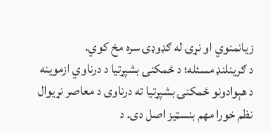زيانمنوي او نړۍ له ګډوډۍ سره مخ کوي.
د ګرینلنډ مسئله؛ د ځمکنۍ بشپړتيا د درناوي ازموينه
د هېوادونو ځمکنۍ بشپړتيا ته درناوی د معاصر نړيوال نظم خورا مهم بنسټيز اصل دی. د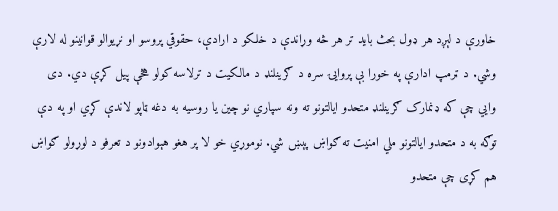خاورې د لېږد هر ډول بحث بايد تر هر څه وړاندې د خلکو د ارادې، حقوقي پروسو او نړيوالو قوانينو له لارې وشي. د ټرمپ ادارې په خورا بې پروايۍ سره د ګرينلنډ د مالکيت د ترلاسه کولو هڅې پيل کړې دي. دی وايي چې که ډنمارک ګرينلنډ متحدو ايالتونو ته ونه سپاري نو چين يا روسيه به دغه ټاپو لاندې کړي او په دې توګه به د متحدو ايالتونو ملي امنيت ته ګواښ پېښ شي. نوموړي خو لا پر هغو هېوادونو د تعرفو د لوړولو ګواښ هم کړی چې متحدو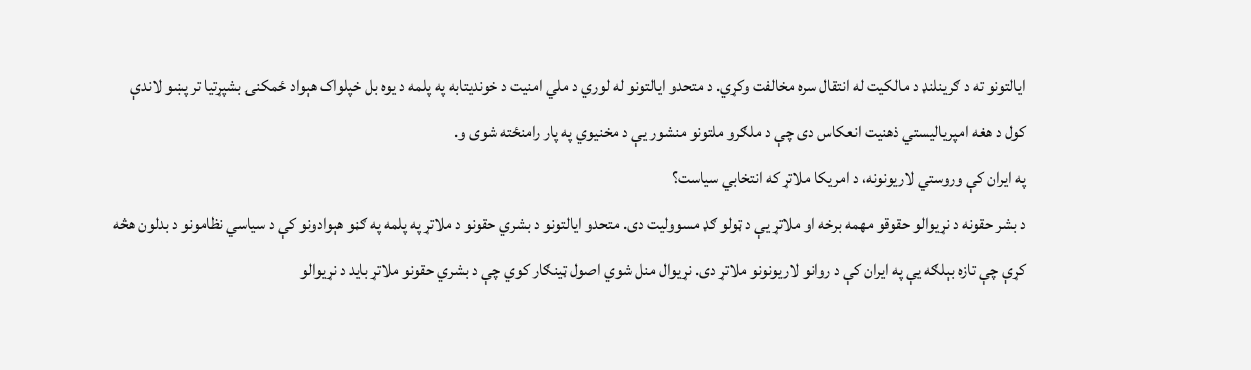ايالتونو ته د ګرينلنډ د مالکيت له انتقال سره مخالفت وکړي. د متحدو ايالتونو له لوري د ملي امنيت د خونديتابه په پلمه د يوه بل خپلواک هېواد ځمکنۍ بشپړتيا تر پښو لاندې کول د هغه امپرياليستي ذهنيت انعکاس دی چې د ملګرو ملتونو منشور یې د مخنيوي په پار رامنځته شوی و.
په ايران کې وروستي لاريونونه، د امريکا ملاتړ که انتخابي سياست؟
د بشر حقونه د نړيوالو حقوقو مهمه برخه او ملاتړ یې د ټولو ګډ مسووليت دی. متحدو ايالتونو د بشري حقونو د ملاتړ په پلمه په ګڼو هېوادونو کې د سياسي نظامونو د بدلون هڅه کړې چې تازه بېلګه یې په ايران کې د روانو لاريونونو ملاتړ دی. نړيوال منل شوي اصول ټينګار کوي چې د بشري حقونو ملاتړ بايد د نړيوالو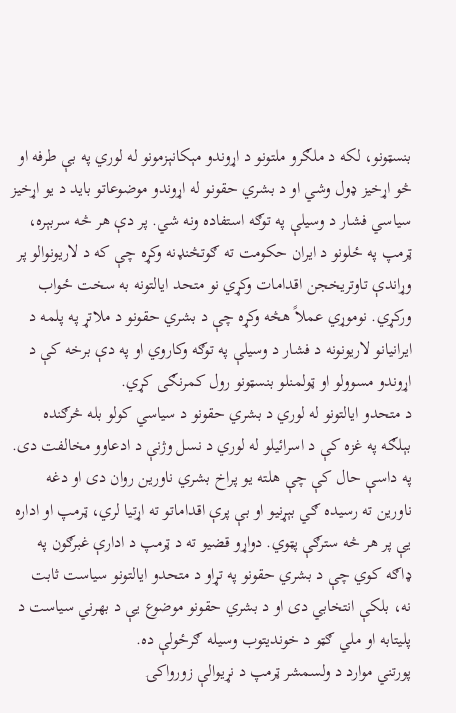بنسټونو، لکه د ملګرو ملتونو د اړوندو مېکانېزمونو له لوري په بې طرفه او څو اړخيز ډول وشي او د بشري حقونو له اړوندو موضوعاتو بايد د يو اړخيز سياسي فشار د وسيلې په توګه استفاده ونه شي. پر دې هر څه سربېره، ټرمپ په ځلونو د ايران حکومت ته ګوتڅنډنه وکړه چې که د لاريونوالو پر وړاندې تاوتريخجن اقدامات وکړي نو متحد ايالتونه به سخت ځواب ورکړي. نوموړي عملاً هڅه وکړه چې د بشري حقونو د ملاتړ په پلمه د ايرانيانو لاريونونه د فشار د وسيلې په توګه وکاروي او په دې برخه کې د اړوندو مسوولو او ټولمنلو بنسټونو رول کمرنګی کړي.
د متحدو ايالتونو له لوري د بشري حقونو د سياسي کولو بله څرګنده بېلګه په غزه کې د اسرائيلو له لوري د نسل وژنې د ادعاوو مخالفت دی. په داسې حال کې چې هلته يو پراخ بشري ناورين روان دی او دغه ناورين ته رسيده ګي بېړنيو او بې پرې اقداماتو ته اړتيا لري، ټرمپ او اداره یې پر هر څه سترګې پټوي. دواړو قضيو ته د ټرمپ د ادارې غبرګون په ډاګه کوي چې د بشري حقونو په تړاو د متحدو ايالتونو سياست ثابت نه، بلکې انتخابي دی او د بشري حقونو موضوع یې د بهرني سياست د پليتابه او ملي ګټو د خونديتوب وسيله ګرځولې ده.
پورتني موارد د ولسمشر ټرمپ د نړيوالې زورواکۍ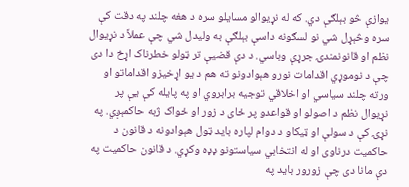يوازې څو بېلګې دي. که له نړيوالو مسايلو سره د هغه چلند په دقت کې سره وڅېړل شي نو لسګونه داسې بېلګې به وليدل شي چې عملاً د نړيوال نظم او قانونمندۍ جرړې وباسي. د دې قضیې تر ټولو خطرناک اړخ دا دی چې د نوموړي اقدامات نورو هېوادونو ته هم د يو اړخيزو اقداماتو او ورته چلند سياسي او اخلاقي توجيه برابروي او په پایله کې یې پر نړيوال نظم د اصولو او قواعدو پر ځای د زور او ځواک ژبه حاکمېږي. په نړۍ کې د سولې او ټيکاو د دوام لپاره بايد ټول هېوادونه د قانون د حاکميت درناوی او له انتخابي سياستونو ډډه وکړي. د قانون حاکميت په دې مانا دی چې زورور بايد په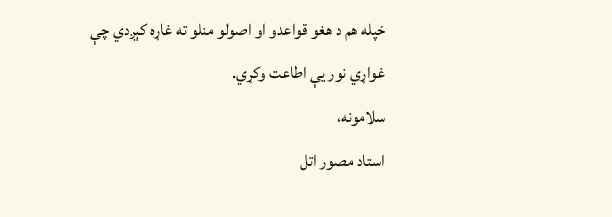خپله هم د هغو قواعدو او اصولو منلو ته غاړه کېږدي چې غواړي نور یې اطاعت وکړي.
سلامونه،
استاد مصور اتل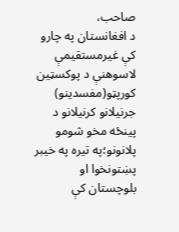صاحب،
د افغانستان په چارو کې غیرمستقیمې لاسوهنې د پوکسټین کورپټو(مفسدینو) جرنیلانو کرنیلانو د پینځه مخو شومو پلانونو؛په تیره په خیبر پښتونخوا او بلوچستان کې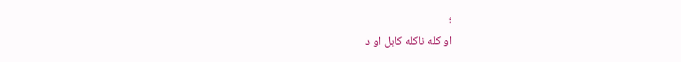؛
او کله ناکله کابل او د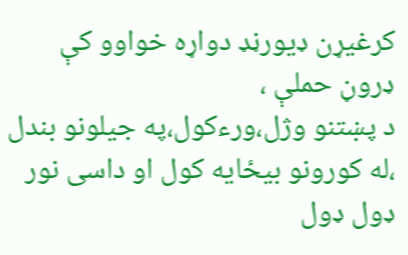کرغیړن ډیورڼډ دواړه خواوو کې ډروڼ حملې ،
د پښتنو وژل،ورءکول،په جیلونو بندل ،له کورونو بیځایه کول او داسی نور ډول ډول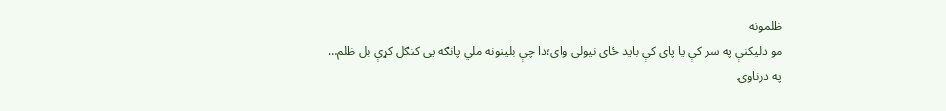ظلمونه
مو دلیکنې په سر کې یا پای کې باید ځای نیولی وای؛دا چې بلینونه ملي پانګه یی کنګل کړې بل ظلم…
په درناوۍ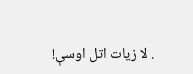. لا زیات اتل اوسې!